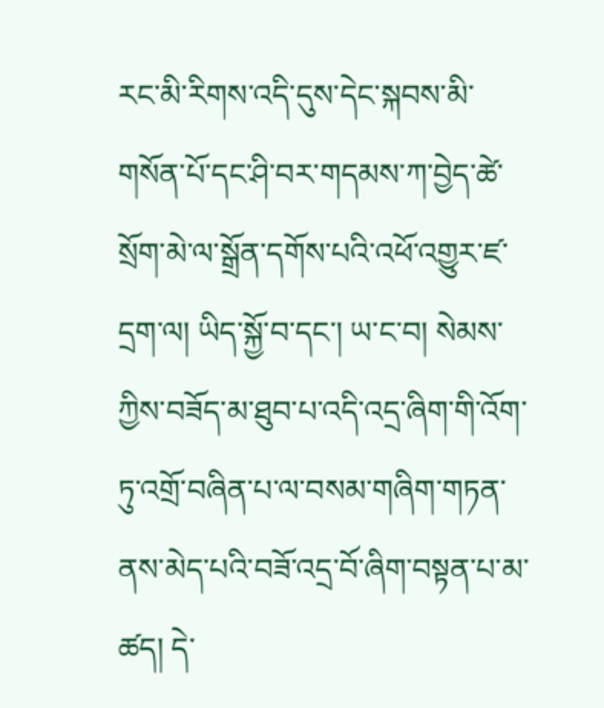རང་མི་རིགས་འདི་དུས་དེང་སྐབས་མི་གསོན་པོ་དང་ཤི་བར་གདམས་ཀ་བྱེད་ཚེ་སྲོག་མེ་ལ་སྒྲོན་དགོས་པའི་འཕོ་འགྱུར་ཛ་དྲག་ལ། ཡིད་སྐྱོ་བ་དང་། ཡ་ང་བ། སེམས་ཀྱིས་བཟོད་མ་ཐུབ་པ་འདི་འདྲ་ཞིག་གི་འོག་ཏུ་འགྲོ་བཞིན་པ་ལ་བསམ་གཞིག་གཏན་ནས་མེད་པའི་བཟོ་འདྲ་བོ་ཞིག་བསྟན་པ་མ་ཚད། དེ་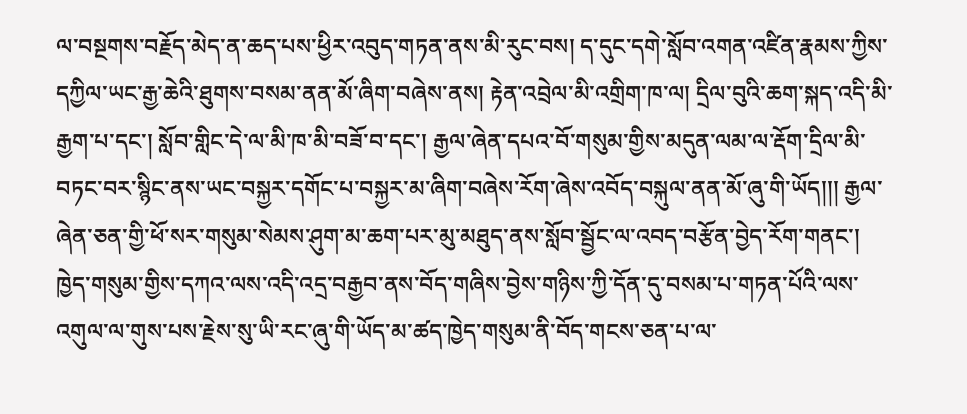ལ་བསྔགས་བརྗོད་མེད་ན་ཆད་པས་ཕྱིར་འབུད་གཏན་ནས་མི་རུང་བས། ད་དུང་དགེ་སློབ་འགན་འཛིན་རྣམས་ཀྱིས་དཀྱིལ་ཡང་རྒྱ་ཆེའི་ཐུགས་བསམ་ནན་མོ་ཞིག་བཞེས་ནས། རྟེན་འབྲེལ་མི་འགྲིག་ཁ་ལ། དྲིལ་བུའི་ཆག་སྐད་འདི་མི་རྒྱག་པ་དང་། སློབ་གླིང་དེ་ལ་མི་ཁ་མི་བཟོ་བ་དང་། རྒྱལ་ཞེན་དཔའ་བོ་གསུམ་གྱིས་མདུན་ལམ་ལ་རྡོག་དྲིལ་མི་བཏང་བར་སྙིང་ནས་ཡང་བསྐྱར་དགོང་པ་བསྐྱར་མ་ཞིག་བཞེས་རོག་ཞེས་འབོད་བསྐུལ་ནན་མོ་ཞུ་གི་ཡོད།།། རྒྱལ་ཞེན་ཅན་གྱི་ཕོ་སར་གསུམ་སེམས་ཤུག་མ་ཆག་པར་མུ་མཐུད་ནས་སློབ་སྦྱོང་ལ་འབད་བརྩོན་བྱེད་རོག་གནང་། ཁྱེད་གསུམ་གྱིས་དཀའ་ལས་འདི་འདྲ་བརྒྱབ་ནས་བོད་གཞིས་བྱེས་གཉིས་ཀྱི་དོན་དུ་བསམ་པ་གཏན་པོའི་ལས་འགུལ་ལ་གུས་པས་རྗེས་སུ་ཡི་རང་ཞུ་གི་ཡོད་མ་ཚད་ཁྱེད་གསུམ་ནི་བོད་གངས་ཅན་པ་ལ་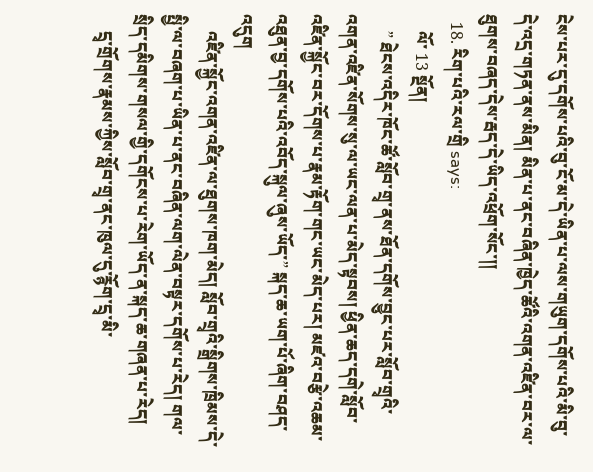ངེས་པར་དུ་དགོས་པའི་བུ་ངོ་མ་དེ་ཡིན་པ་ལས་གཡུག་དགོས་པའི་མི་བུ་དེ་འདྲ་གཏན་ནས་མིན། མིན་པ་ནང་བཞིན་ཁྱེད་ཚོའི་འགན་འཛིན་བར་ལ་ཐུགས་བཞད་དེས་རྦད་དེ་ཡིད་འཕྲོག་སོང་།།
  18. རིག་པའི་རལ་གྲི says:
    ལོ་ 13 སྔོན།
    ” ཐེངས་འདིར་ཁོང་ཚོ་སློབ་གྲྭ་ནས་ཐོན་དགོས་བྱུང་པར་སློབ་གྲྭའི་འགན་འཛིན་སོགས་སུ་ལ་ཡང་ལན་པ་མེད་སྟབས། ཕྱིན་ཆད་དགེ་སློབ་འཛིན་སྐྱོང་བར་དོགས་པ་རྣམ་རྟོག་གང་ཡང་མེད་པར། མཛའ་བརྩེ་འཆམ་འཐུན་བྱ་དགོས་པའི་འབོད་སྐུལ་ཞུས་ཡོད་” སྐད་ཆ་ཡག་པོ་ཞིག་བཤད་འདུག
    འཛིན་སྐྱོང་འགན་འཛིན་ལ་ཐུགས་ཁག་མེད། སློབ་གྲྭའི་སྒྲིགས་ཁྲིམས་དེ་སྤྱི་ལ་བཞག་པ་ཡིན་པ་ནང་བཞིན་ལག་ལེན་བསྟར་དགོས་པ་རེད། གལ་སྲིད་དམིགས་གསལ་གྱི་དགོངས་པ་རེག་ཡོད་ན་སྐད་ཆ་གཞན་པ་རེད།
    དྲྭ་གྲོགས་རྣམས་ཀྱིས་སློབ་གྲྭ་ནང་ཁུལ་དུ་རྙོག་དྲྭ་མི་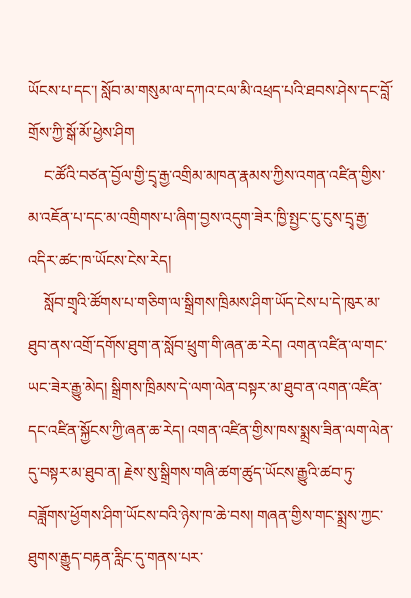ཡོངས་པ་དང་། སློབ་མ་གསུམ་ལ་དཀའ་ངལ་མི་འཕྲད་པའི་ཐབས་ཤེས་དང་བློ་གྲོས་ཀྱི་སྒོ་མོ་ཕྱེས་ཤིག
    ང་ཚོའི་བཙན་བྱོལ་གྱི་དྲྭ་རྒྱ་འགྲིམ་མཁན་རྣམས་ཀྱིས་འགན་འཛིན་གྱིས་མ་འཇོན་པ་དང་མ་འགྲིགས་པ་ཞིག་བྱས་འདུག་ཟེར་ཁྱི་སྤྱང་ངུ་ངུས་དྲྭ་རྒྱ་འདིར་ཚང་ཁ་ཡོངས་ངེས་རེད།
    སློབ་གྲྭའི་ཚོགས་པ་གཅིག་ལ་སྒྲིགས་ཁྲིམས་ཤིག་ཡོད་ངེས་པ་དེ་ཁུར་མ་ཐུབ་ནས་འགྲོ་དགོས་ཐུག་ན་སློབ་ཕྲུག་གི་ཞན་ཆ་རེད། འགན་འཛིན་ལ་གང་ཡང་ཟེར་རྒྱུ་མེད། སྒྲིགས་ཁྲིམས་དེ་ལག་ལེན་བསྟར་མ་ཐུབ་ན་འགན་འཛིན་དང་འཛིན་སྐྱོངས་ཀྱི་ཞན་ཆ་རེད། འགན་འཛིན་གྱིས་ཁས་སྨྲས་ཟིན་ལག་ལེན་དུ་བསྟར་མ་ཐུབ་ན། རྗེས་སུ་སྒྲིགས་གཞི་ཚག་ཚུད་ཡོངས་རྒྱུའི་ཚབ་ཏུ་བཟློགས་ཕྱོགས་ཤིག་ཡོངས་བའི་ཉེས་ཁ་ཆེ་བས། གཞན་གྱིས་གང་སྨྲས་ཀྱང་ཐུགས་རྒྱུད་བརྟན་རླིང་དུ་གནས་པར་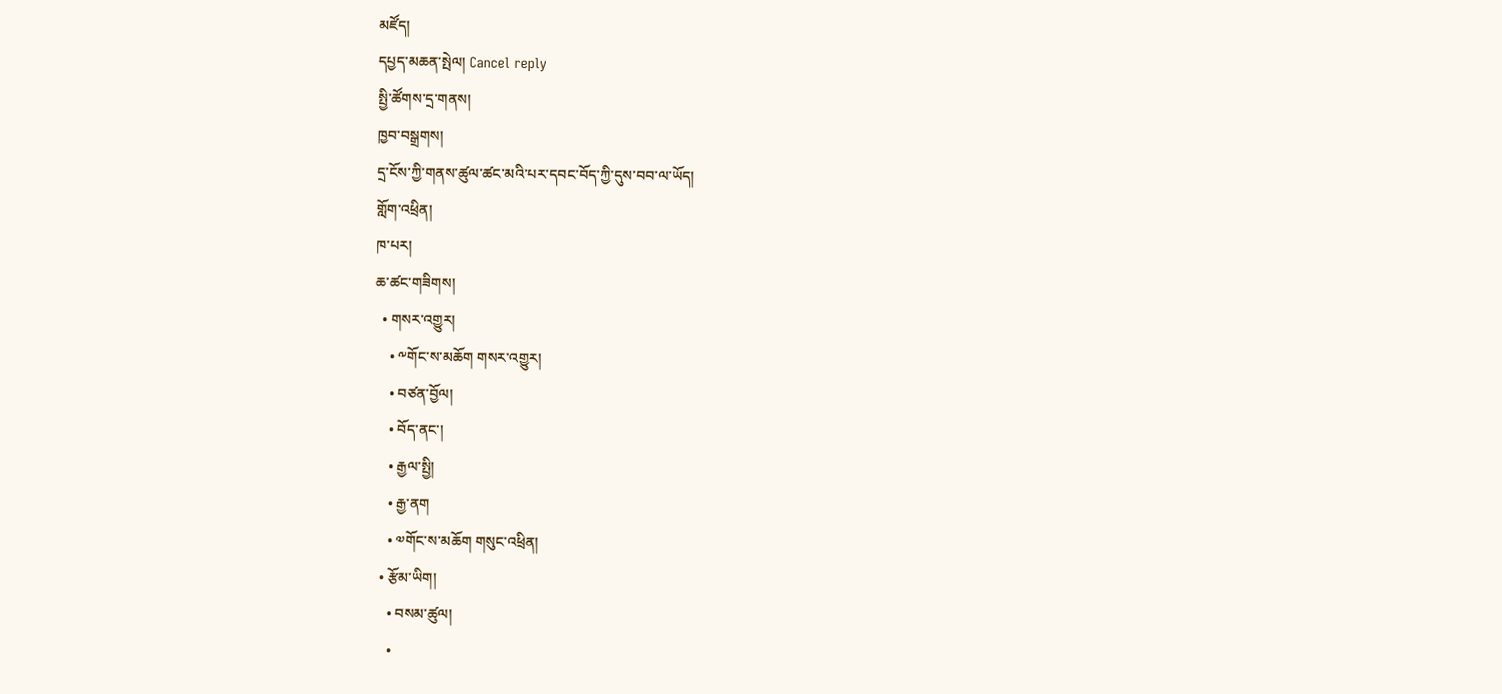མཛོད།
དཔྱད་མཆན་སྤེལ། Cancel reply
སྤྱི་ཚོགས་དྲ་གནས།
ཁྱབ་བསྒྲགས།
དྲ་ངོས་ཀྱི་གནས་ཚུལ་ཚང་མའི་པར་དབང་བོད་ཀྱི་དུས་བབ་ལ་ཡོད།
གློག་འཕྲིན།
ཁ་པར།
ཆ་ཚང་གཟིགས།
  • གསར་འགྱུར།
    • ༸གོང་ས་མཆོག གསར་འགྱུར།
    • བཙན་བྱོལ།
    • བོད་ནང་།
    • རྒྱལ་སྤྱི།
    • རྒྱ་ནག
    • ༧གོང་ས་མཆོག གསུང་འཕྲིན།
  • རྩོམ་ཡིག།
    • བསམ་ཚུལ།
    •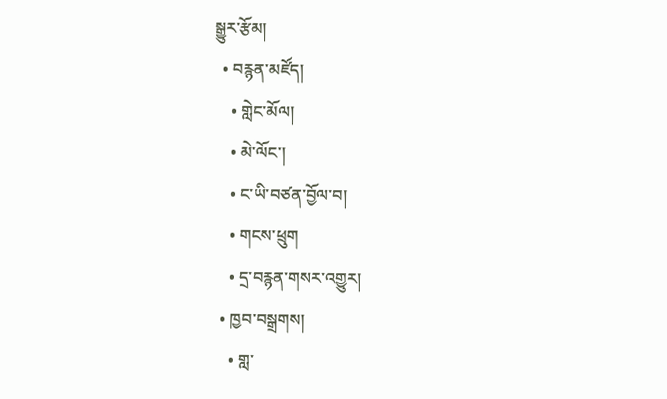སྒྱུར་རྩོམ།
  • བརྙན་མཛོད།
    • གླེང་མོལ།
    • མེ་ལོང་།
    • ང་ཡི་བཙན་བྱོལ་བ།
    • གངས་ཕྲུག
    • དྲ་བརྙན་གསར་འགྱུར།
  • ཁྱབ་བསྒྲགས།
    • གླ་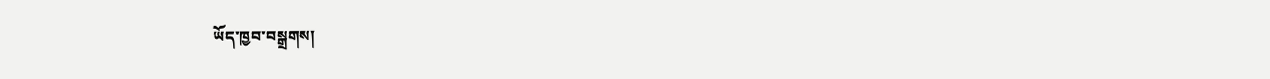ཡོད་ཁྱབ་བསྒྲགས།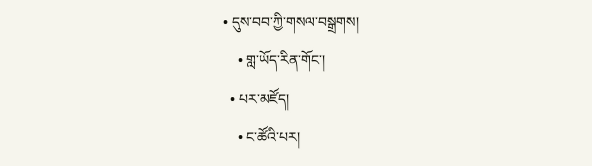• དུས་བབ་ཀྱི་གསལ་བསྒྲགས།
    • གླ་ཡོད་རིན་གོང་།
  • པར་མཛོད།
    • ང་ཚོའི་པར།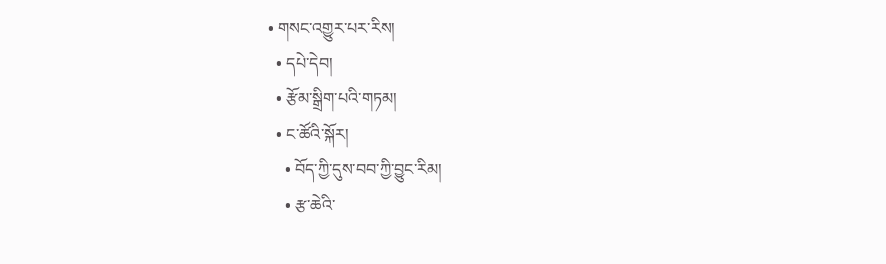• གསང་འགྱུར་པར་རིས།
  • དཔེ་དེབ།
  • རྩོམ་སྒྲིག་པའི་གཏམ།
  • ང་ཚོའི་སྐོར།
    • བོད་ཀྱི་དུས་བབ་ཀྱི་བྱུང་རིམ།
    • རྩ་ཆེའི་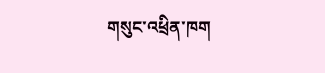གསུང་འཕྲིན་ཁག